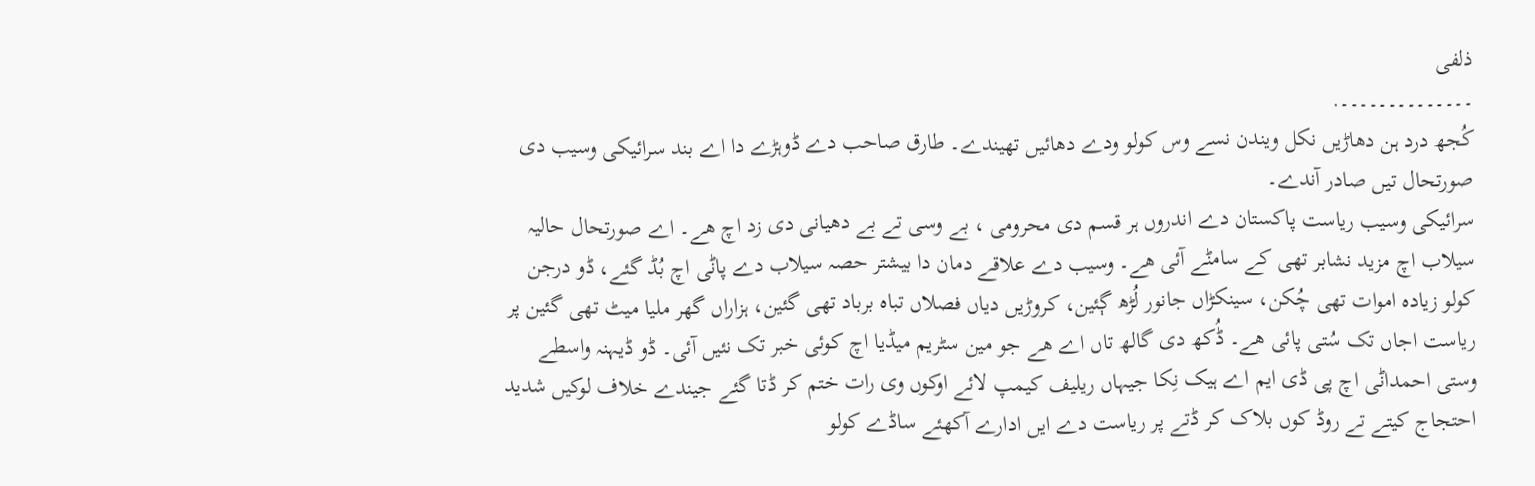ذلفی
۔۔۔۔۔۔۔۔۔۔۔۔۔۔.
کُجھ درد ہن دھاڑیں نکل ویندن نسے وس کولو ودے دھائیں تھیندے۔ طارق صاحب دے ڈوہڑے دا اے بند سرائیکی وسیب دی صورتحال تیں صادر آندے۔
سرائیکی وسیب ریاست پاکستان دے اندروں ہر قسم دی محرومی ، بے وسی تے بے دھیانی دی زد اچ ھے۔ اے صورتحال حالیہ سیلاب اچ مزید نشابر تھی کے سامݨے آئی ھے۔ وسیب دے علاقے دمان دا بیشتر حصہ سیلاب دے پاݨی اچ بُڈ گئے، ڈو درجن کولو زیادہ اموات تھی چُکن، سینکڑاں جانور لُڑھ ڳئین، کروڑیں دیاں فصلاں تباہ برباد تھی گئین، ہزاراں گھر ملیا میٹ تھی گئین پر ریاست اجاں تک سُتی پائی ھے۔ ڈُکھ دی گالھ تاں اے ھے جو مین سٹریم میڈیا اچ کوئی خبر تک نئیں آئی۔ ڈو ڈیہنہ واسطے وستی احمداݨی اچ پی ڈی ایم اے ہیک نِکا جیہاں ریلیف کیمپ لائے اوکوں وی رات ختم کر ڈتا گئے جیندے خلاف لوکیں شدید احتجاج کیتے تے روڈ کوں بلاک کر ڈتے پر ریاست دے ایں ادارے آکھئے ساڈے کولو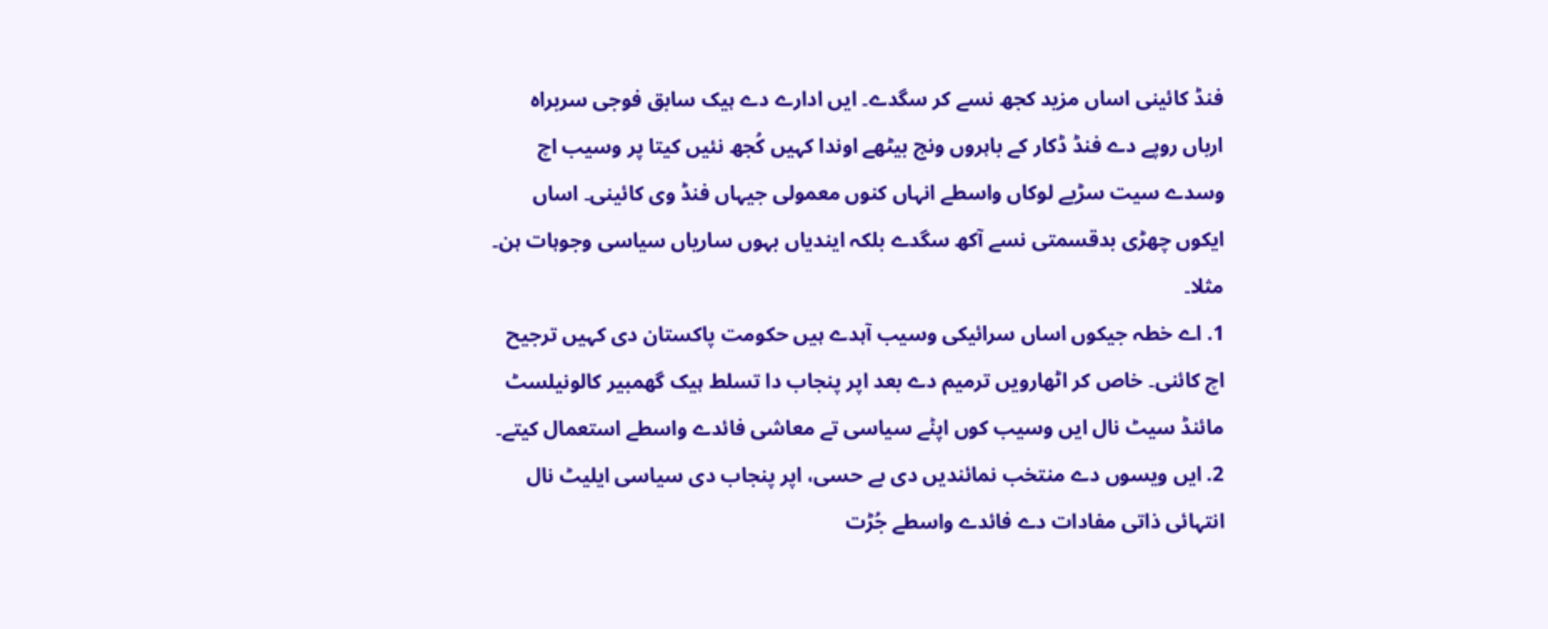فنڈ کائینی اساں مزید کجھ نسے کر سگدے۔ ایں ادارے دے ہیک سابق فوجی سربراہ ارباں روپے دے فنڈ ڈکار کے باہروں ونج بیٹھے اوندا کہیں کُجھ نئیں کیتا پر وسیب اچ وسدے سیت سڑیے لوکاں واسطے انہاں کنوں معمولی جیہاں فنڈ وی کائینی۔ اساں ایکوں چھڑی بدقسمتی نسے آکھ سگدے بلکہ ایندیاں بہوں ساریاں سیاسی وجوہات ہن۔ مثلا۔
1. اے خطہ جیکوں اساں سرائیکی وسیب آہدے ہیں حکومت پاکستان دی کہیں ترجیح اچ کائنی۔ خاص کر اٹھارویں ترمیم دے بعد اپر پنجاب دا تسلط ہیک گھمبیر کالونیلسٹ مائنڈ سیٹ نال ایں وسیب کوں اپݨے سیاسی تے معاشی فائدے واسطے استعمال کیتے۔
2. ایں ویسوں دے منتخب نمائندیں دی بے حسی، اپر پنجاب دی سیاسی ایلیٹ نال انتہائی ذاتی مفادات دے فائدے واسطے جُڑت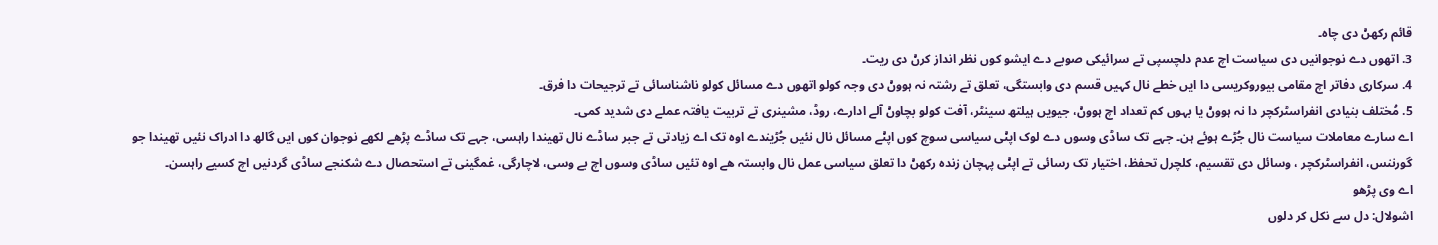قائم رکھݨ دی چاہ۔
3. اتھوں دے نوجوانیں دی سیاست اچ عدم دلچسپی تے سرائیکی صوبے دے ایشو کوں نظر انداز کرݨ دی ریت۔
4. سرکاری دفاتر اچ مقامی بیوروکریسی دا ایں خطے نال کہیں قسم دی وابستگی، تعلق تے رشتہ نہ ہووݨ دی وجہ کولو اتھوں دے مسائل کولو ناشناسائی تے ترجیحات دا فرق۔
5. مُختلف بنیادی انفراسٹرکچر دا نہ ہووݨ یا بہوں کم تعداد اچ ہووݨ، جیویں ہیلتھ سینٹر، آفت کولو بچاوݨ آلے ادارے، روڈ، مشینری تے تربیت یافتہ عملے دی شدید کمی۔
اے سارے معاملات سیاست نال جُڑے ہوئے ہن۔ جہے تک ساڈی وسوں دے لوک اپݨی سیاسی سوچ کوں اپݨے مسائل نال نئیں جُڑیندے اوہ تک اے زیادتی تے جبر ساڈے نال تھیندا راہسی، جہے تک ساڈے پڑھے لکھے نوجوان کوں ایں گالھ دا ادراک نئیں تھیندا جو گورننس، انفراسٹرکچر ، وسائل دی تقسیم، کلچرل تحفظ، اختیار تک رسائی تے اپݨی پہچان زندہ رکھݨ دا تعلق سیاسی عمل نال وابستہ ھے اوہ تئیں ساڈی وسوں اچ بے وسی، لاچارگی، غمگینی تے استحصال دے شکنجے ساڈی گردنیں اچ کسیے راہسن۔
اے وی پڑھو
اشولال: دل سے نکل کر دلوں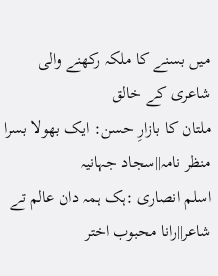میں بسنے کا ملکہ رکھنے والی شاعری کے خالق
ملتان کا بازارِ حسن: ایک بھولا بسرا منظر نامہ||سجاد جہانیہ
اسلم انصاری :ہک ہمہ دان عالم تے شاعر||رانا محبوب اختر